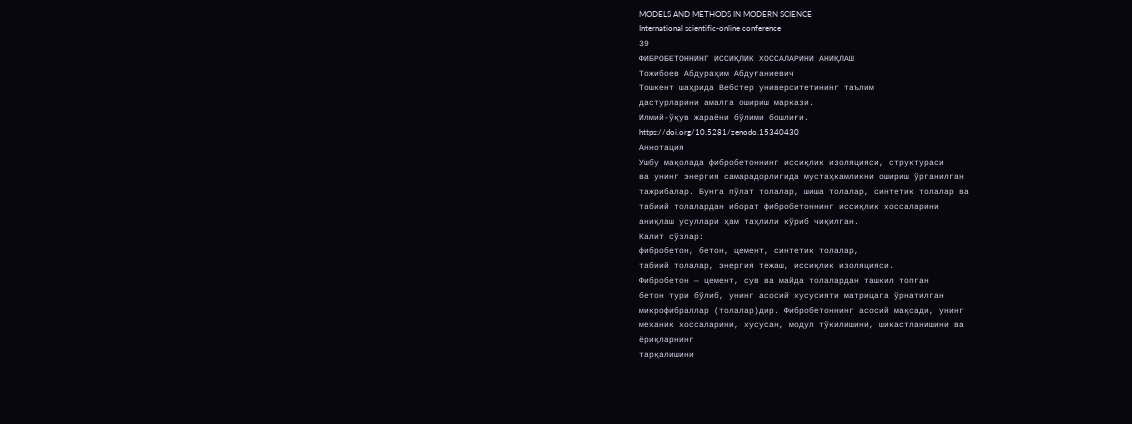MODELS AND METHODS IN MODERN SCIENCE
International scientific-online conference
39
ФИБРОБЕТОННИНГ ИССИҚЛИК ХОССАЛАРИНИ АНИҚЛАШ
Тожибоев Абдураҳим Абдуғаниевич
Тошкент шаҳрида Вебстер университетининг таълим
дастурларини амалга ошириш маркази.
Илмий-ўқув жараёни бўлими бошлиғи.
https://doi.org/10.5281/zenodo.15340430
Аннотация
Ушбу мақолада фибробетоннинг иссиқлик изоляцияси, структураси
ва унинг энергия самарадорлигида мустаҳкамликни ошириш ўрганилган
тажрибалар. Бунга пўлат толалар, шиша толалар, синтетик толалар ва
табиий толалардан иборат фибробетоннинг иссиқлик хоссаларини
аниқлаш усуллари ҳам таҳлили кўриб чиқилган.
Калит сўзлар:
фибробетон, бетон, цемент, синтетик толалар,
табиий толалар, энергия тежаш, иссиқлик изоляцияси.
Фибробетон — цемент, сув ва майда толалардан ташкил топган
бетон тури бўлиб, унинг асосий хусусияти матрицага ўрнатилган
микрофибраллар (толалар)дир. Фибробетоннинг асосий мақсади, унинг
механик хоссаларини, хусусан, модул тўкилишини, шикастланишини ва
ёриқларнинг
тарқалишини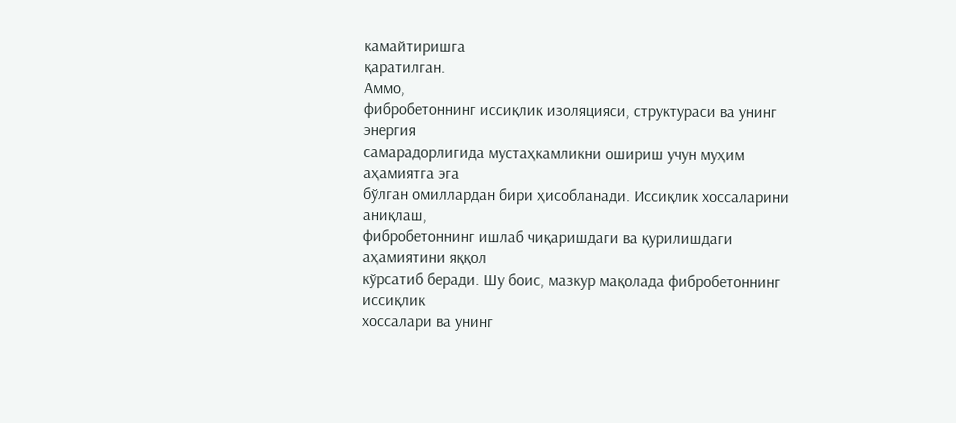камайтиришга
қаратилган.
Аммо,
фибробетоннинг иссиқлик изоляцияси, структураси ва унинг энергия
самарадорлигида мустаҳкамликни ошириш учун муҳим аҳамиятга эга
бўлган омиллардан бири ҳисобланади. Иссиқлик хоссаларини аниқлаш,
фибробетоннинг ишлаб чиқаришдаги ва қурилишдаги аҳамиятини яққол
кўрсатиб беради. Шу боис, мазкур мақолада фибробетоннинг иссиқлик
хоссалари ва унинг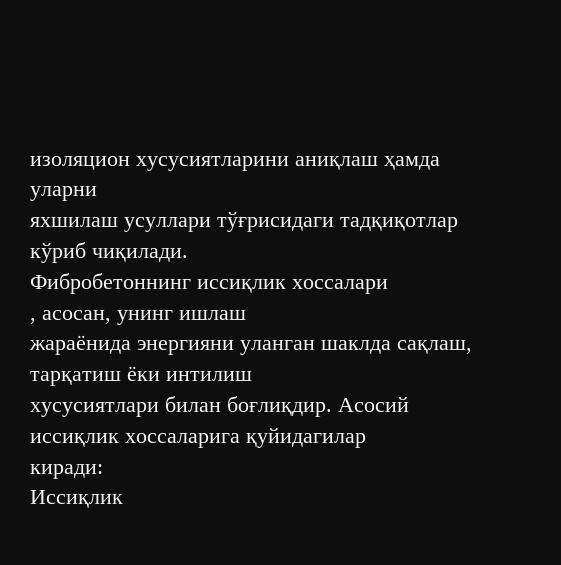изоляцион хусусиятларини аниқлаш ҳамда уларни
яхшилаш усуллари тўғрисидаги тадқиқотлар кўриб чиқилади.
Фибробетоннинг иссиқлик хоссалари
, асосан, унинг ишлаш
жараёнида энергияни уланган шаклда сақлаш, тарқатиш ёки интилиш
хусусиятлари билан боғлиқдир. Асосий иссиқлик хоссаларига қуйидагилар
киради:
Иссиқлик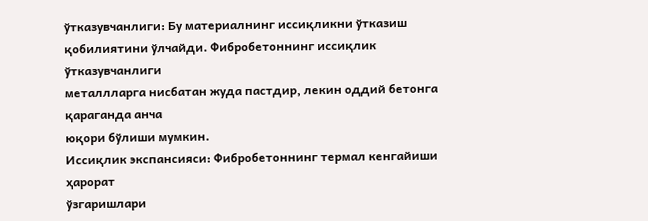ўтказувчанлиги: Бу материалнинг иссиқликни ўтказиш
қобилиятини ўлчайди. Фибробетоннинг иссиқлик ўтказувчанлиги
металлларга нисбатан жуда пастдир, лекин оддий бетонга қараганда анча
юқори бўлиши мумкин.
Иссиқлик экспансияси: Фибробетоннинг термал кенгайиши ҳарорат
ўзгаришлари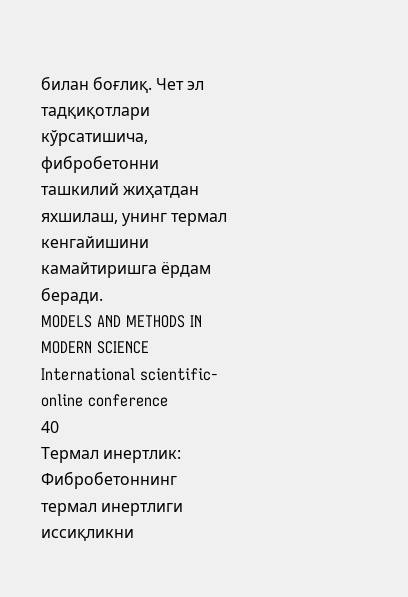билан боғлиқ. Чет эл тадқиқотлари кўрсатишича,
фибробетонни ташкилий жиҳатдан яхшилаш, унинг термал кенгайишини
камайтиришга ёрдам беради.
MODELS AND METHODS IN MODERN SCIENCE
International scientific-online conference
40
Термал инертлик: Фибробетоннинг термал инертлиги иссиқликни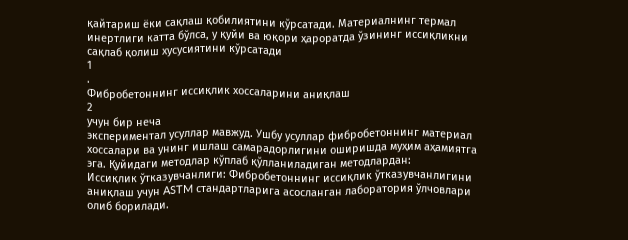қайтариш ёки сақлаш қобилиятини кўрсатади. Материалнинг термал
инертлиги катта бўлса, у қуйи ва юқори ҳароратда ўзининг иссиқликни
сақлаб қолиш хусусиятини кўрсатади
1
.
Фибробетоннинг иссиқлик хоссаларини аниқлаш
2
учун бир неча
экспериментал усуллар мавжуд. Ушбу усуллар фибробетоннинг материал
хоссалари ва унинг ишлаш самарадорлигини оширишда муҳим аҳамиятга
эга. Қуйидаги методлар кўплаб қўлланиладиган методлардан:
Иссиқлик ўтказувчанлиги: Фибробетоннинг иссиқлик ўтказувчанлигини
аниқлаш учун ASTM стандартларига асосланган лаборатория ўлчовлари
олиб борилади.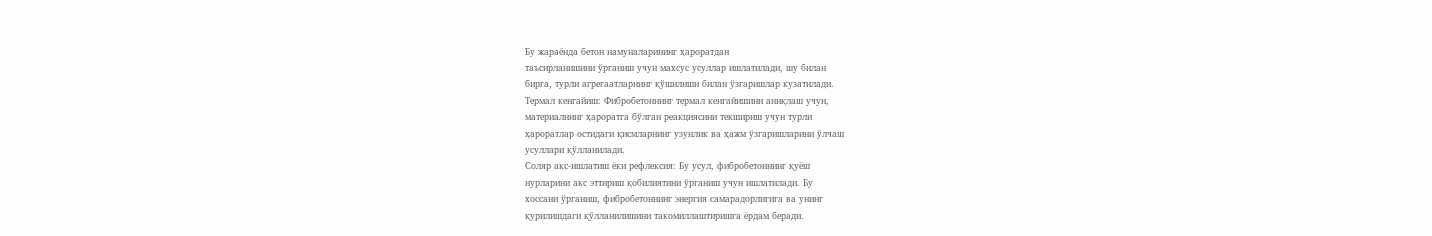Бу жараёнда бетон намуналарининг ҳароратдан
таъсирланишини ўрганиш учун махсус усуллар ишлатилади, шу билан
бирга, турли агрегаатларнинг қўшилиши билан ўзгаришлар кузатилади.
Термал кенгайиш: Фибробетоннинг термал кенгайишини аниқлаш учун,
материалнинг ҳароратга бўлган реакциясини текшириш учун турли
ҳароратлар остидаги қисмларнинг узунлик ва ҳажм ўзгаришларини ўлчаш
усуллари қўлланилади.
Соляр акс-ишлатиш ёки рефлексия: Бу усул, фибробетоннинг қуёш
нурларини акс эттириш қобилиятини ўрганиш учун ишлатилади. Бу
хоссани ўрганиш, фибробетоннинг энергия самарадорлигига ва унинг
қурилишдаги қўлланилишини такомиллаштиришга ёрдам беради.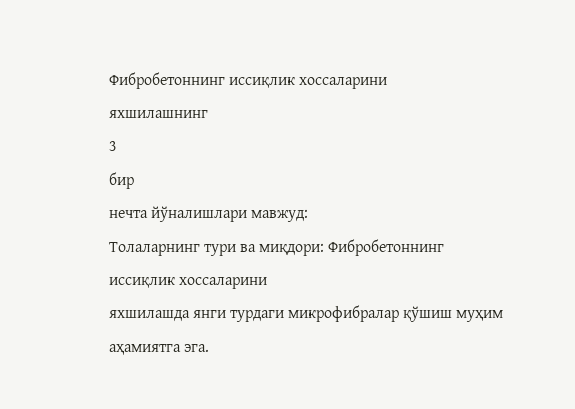Фибробетоннинг иссиқлик хоссаларини
яхшилашнинг
3
бир
нечта йўналишлари мавжуд:
Толаларнинг тури ва миқдори: Фибробетоннинг иссиқлик хоссаларини
яхшилашда янги турдаги микрофибралар қўшиш муҳим аҳамиятга эга.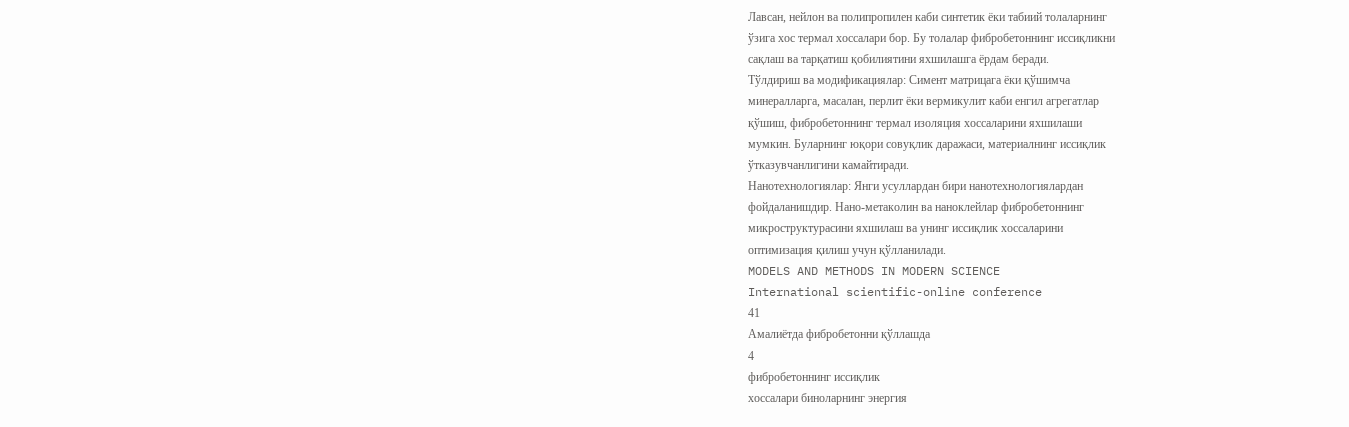Лавсан, нейлон ва полипропилен каби синтетик ёки табиий толаларнинг
ўзига хос термал хоссалари бор. Бу толалар фибробетоннинг иссиқликни
сақлаш ва тарқатиш қобилиятини яхшилашга ёрдам беради.
Тўлдириш ва модификациялар: Симент матрицага ёки қўшимча
минералларга, масалан, перлит ёки вермикулит каби енгил агрегатлар
қўшиш, фибробетоннинг термал изоляция хоссаларини яхшилаши
мумкин. Буларнинг юқори совуқлик даражаси, материалнинг иссиқлик
ўтказувчанлигини камайтиради.
Нанотехнологиялар: Янги усуллардан бири нанотехнологиялардан
фойдаланишдир. Нано-метаколин ва наноклейлар фибробетоннинг
микроструктурасини яхшилаш ва унинг иссиқлик хоссаларини
оптимизация қилиш учун қўлланилади.
MODELS AND METHODS IN MODERN SCIENCE
International scientific-online conference
41
Амалиётда фибробетонни қўллашда
4
фибробетоннинг иссиқлик
хоссалари биноларнинг энергия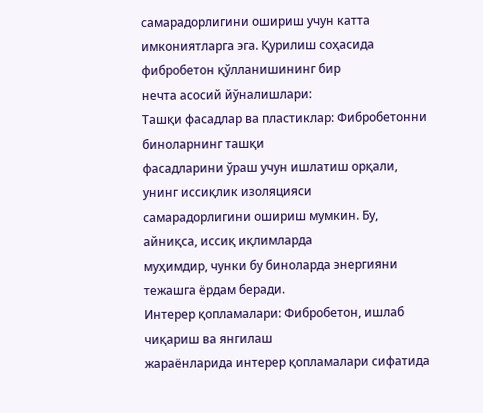самарадорлигини ошириш учун катта
имкониятларга эга. Қурилиш соҳасида фибробетон қўлланишининг бир
нечта асосий йўналишлари:
Ташқи фасадлар ва пластиклар: Фибробетонни биноларнинг ташқи
фасадларини ўраш учун ишлатиш орқали, унинг иссиқлик изоляцияси
самарадорлигини ошириш мумкин. Бу, айниқса, иссиқ иқлимларда
муҳимдир, чунки бу биноларда энергияни тежашга ёрдам беради.
Интерер қопламалари: Фибробетон, ишлаб чиқариш ва янгилаш
жараёнларида интерер қопламалари сифатида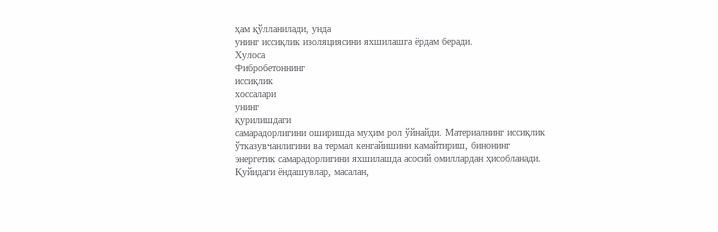ҳам қўлланилади, унда
унинг иссиқлик изоляциясини яхшилашга ёрдам беради.
Хулоса
Фибробетоннинг
иссиқлик
хоссалари
унинг
қурилишдаги
самарадорлигини оширишда муҳим рол ўйнайди. Материалнинг иссиқлик
ўтказувчанлигини ва термал кенгайишини камайтириш, бинонинг
энергетик самарадорлигини яхшилашда асосий омиллардан ҳисобланади.
Қуйидаги ёндашувлар, масалан,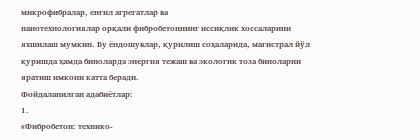микрофибралар, енгил агрегатлар ва
нанотехнологиялар орқали фибробетоннинг иссиқлик хоссаларини
яхшилаш мумкин. Бу ёндошувлар, қурилиш соҳаларида, магистрал йўл
қуришда ҳамда биноларда энергия тежаш ва экологик тоза биноларни
яратиш имкони катта беради.
Фойдаланилган адабиётлар:
1.
«Фибробетон: технико-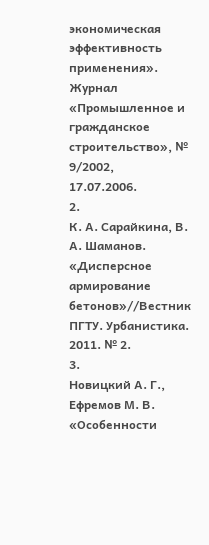экономическая эффективность применения».
Журнал «Промышленное и гражданское строительство», № 9/2002,
17.07.2006.
2.
К. А. Сарайкина, В. А. Шаманов. «Дисперсное армирование
бетонов»//Вестник ПГТУ. Урбанистика. 2011. № 2.
3.
Новицкий А. Г., Ефремов М. В. «Особенности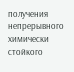получения
непрерывного химически стойкого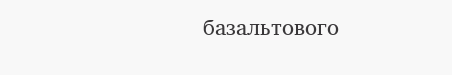базальтового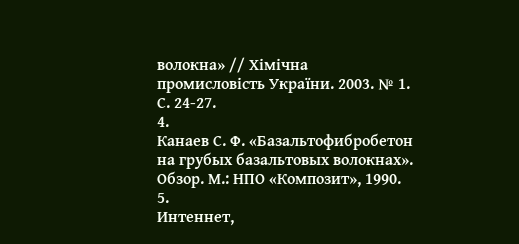волокна» // Хімічна
промисловість України. 2003. № 1. С. 24-27.
4.
Канаев С. Ф. «Базальтофибробетон на грубых базальтовых волокнах».
Обзор. М.: НПО «Композит», 1990.
5.
Интеннет,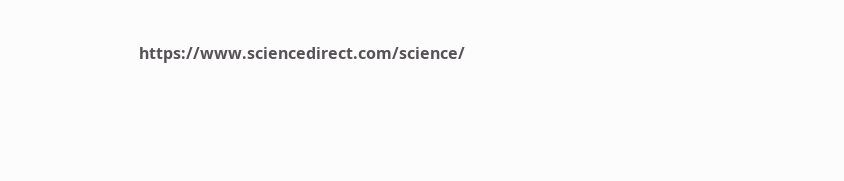https://www.sciencedirect.com/science/